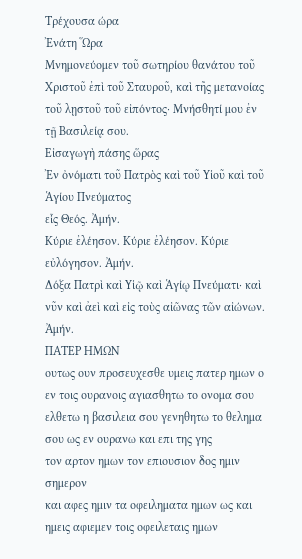Τρέχουσα ώρα
Ἐνάτη Ὥρα
Μνημονεύομεν τοῦ σωτηρίου θανάτου τοῦ Χριστοῦ ἐπὶ τοῦ Σταυροῦ, καὶ τῆς μετανοίας τοῦ λῃστοῦ τοῦ εἰπόντος· Μνήσθητί μου ἐν τῇ Βασιλείᾳ σου.
Εἰσαγωγὴ πάσης ὥρας
Ἐν ὀνόματι τοῦ Πατρὸς καὶ τοῦ Υἱοῦ καὶ τοῦ Ἁγίου Πνεύματος
εἷς Θεός. Ἀμήν.
Κύριε ἐλέησον. Κύριε ἐλέησον. Κύριε εὐλόγησον. Ἀμήν.
Δόξα Πατρὶ καὶ Υἱῷ καὶ Ἁγίῳ Πνεύματι· καὶ νῦν καὶ ἀεὶ καὶ εἰς τοὺς αἰῶνας τῶν αἰώνων. Ἀμήν.
ΠΑΤΕΡ ΗΜΩΝ
ουτως ουν προσευχεσθε υμεις πατερ ημων ο εν τοις ουρανοις αγιασθητω το ονομα σου
ελθετω η βασιλεια σου γενηθητω το θελημα σου ως εν ουρανω και επι της γης
τον αρτον ημων τον επιουσιον δος ημιν σημερον
και αφες ημιν τα οφειληματα ημων ως και ημεις αφιεμεν τοις οφειλεταις ημων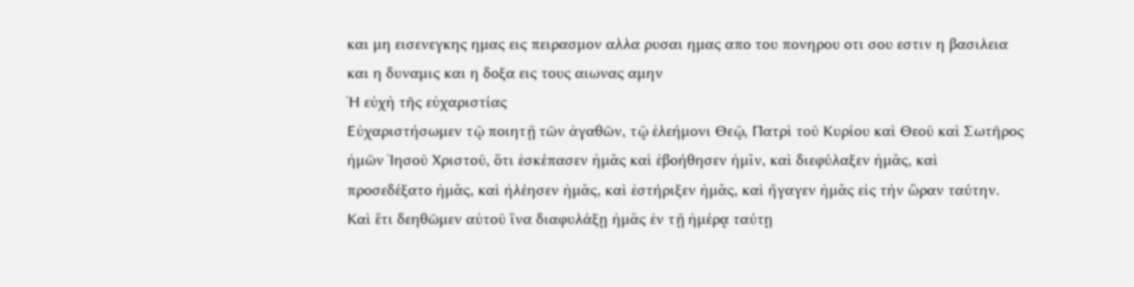και μη εισενεγκης ημας εις πειρασμον αλλα ρυσαι ημας απο του πονηρου οτι σου εστιν η βασιλεια και η δυναμις και η δοξα εις τους αιωνας αμην
Ἡ εὐχὴ τῆς εὐχαριστίας
Εὐχαριστήσωμεν τῷ ποιητῇ τῶν ἀγαθῶν, τῷ ἐλεήμονι Θεῷ, Πατρὶ τοῦ Κυρίου καὶ Θεοῦ καὶ Σωτῆρος ἡμῶν Ἰησοῦ Χριστοῦ, ὅτι ἐσκέπασεν ἡμᾶς καὶ ἐβοήθησεν ἡμῖν, καὶ διεφύλαξεν ἡμᾶς, καὶ προσεδέξατο ἡμᾶς, καὶ ἠλέησεν ἡμᾶς, καὶ ἐστήριξεν ἡμᾶς, καὶ ἤγαγεν ἡμᾶς εἰς τὴν ὥραν ταύτην. Καὶ ἔτι δεηθῶμεν αὐτοῦ ἵνα διαφυλάξῃ ἡμᾶς ἐν τῇ ἡμέρᾳ ταύτῃ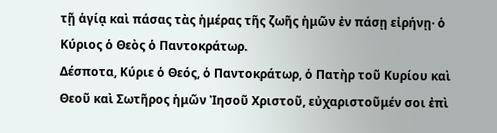τῇ ἁγίᾳ καὶ πάσας τὰς ἡμέρας τῆς ζωῆς ἡμῶν ἐν πάσῃ εἰρήνῃ· ὁ Κύριος ὁ Θεὸς ὁ Παντοκράτωρ.
Δέσποτα, Κύριε ὁ Θεός, ὁ Παντοκράτωρ, ὁ Πατὴρ τοῦ Κυρίου καὶ Θεοῦ καὶ Σωτῆρος ἡμῶν Ἰησοῦ Χριστοῦ, εὐχαριστοῦμέν σοι ἐπὶ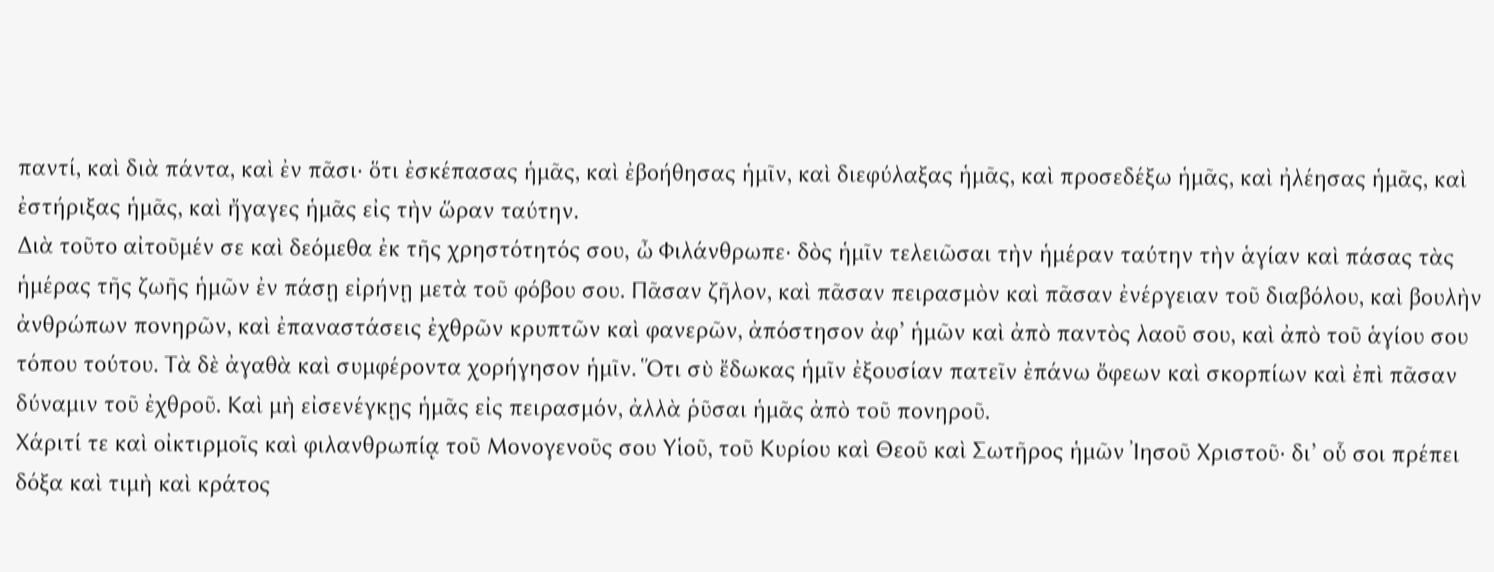παντί, καὶ διὰ πάντα, καὶ ἐν πᾶσι· ὅτι ἐσκέπασας ἡμᾶς, καὶ ἐβοήθησας ἡμῖν, καὶ διεφύλαξας ἡμᾶς, καὶ προσεδέξω ἡμᾶς, καὶ ἠλέησας ἡμᾶς, καὶ ἐστήριξας ἡμᾶς, καὶ ἤγαγες ἡμᾶς εἰς τὴν ὥραν ταύτην.
Διὰ τοῦτο αἰτοῦμέν σε καὶ δεόμεθα ἐκ τῆς χρηστότητός σου, ὦ Φιλάνθρωπε· δὸς ἡμῖν τελειῶσαι τὴν ἡμέραν ταύτην τὴν ἁγίαν καὶ πάσας τὰς ἡμέρας τῆς ζωῆς ἡμῶν ἐν πάσῃ εἰρήνῃ μετὰ τοῦ φόβου σου. Πᾶσαν ζῆλον, καὶ πᾶσαν πειρασμὸν καὶ πᾶσαν ἐνέργειαν τοῦ διαβόλου, καὶ βουλὴν ἀνθρώπων πονηρῶν, καὶ ἐπαναστάσεις ἐχθρῶν κρυπτῶν καὶ φανερῶν, ἀπόστησον ἀφ’ ἡμῶν καὶ ἀπὸ παντὸς λαοῦ σου, καὶ ἀπὸ τοῦ ἁγίου σου τόπου τούτου. Τὰ δὲ ἀγαθὰ καὶ συμφέροντα χορήγησον ἡμῖν. Ὅτι σὺ ἔδωκας ἡμῖν ἐξουσίαν πατεῖν ἐπάνω ὄφεων καὶ σκορπίων καὶ ἐπὶ πᾶσαν δύναμιν τοῦ ἐχθροῦ. Καὶ μὴ εἰσενέγκῃς ἡμᾶς εἰς πειρασμόν, ἀλλὰ ῥῦσαι ἡμᾶς ἀπὸ τοῦ πονηροῦ.
Χάριτί τε καὶ οἰκτιρμοῖς καὶ φιλανθρωπίᾳ τοῦ Μονογενοῦς σου Υἱοῦ, τοῦ Κυρίου καὶ Θεοῦ καὶ Σωτῆρος ἡμῶν Ἰησοῦ Χριστοῦ· δι’ οὗ σοι πρέπει δόξα καὶ τιμὴ καὶ κράτος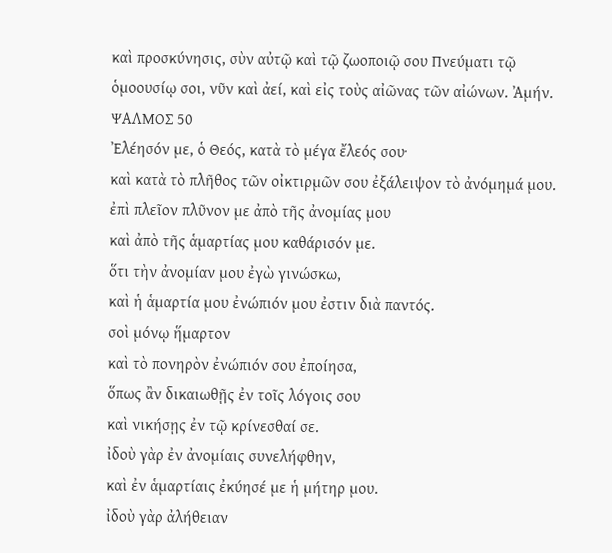καὶ προσκύνησις, σὺν αὐτῷ καὶ τῷ ζωοποιῷ σου Πνεύματι τῷ ὁμοουσίῳ σοι, νῦν καὶ ἀεί, καὶ εἰς τοὺς αἰῶνας τῶν αἰώνων. Ἀμήν.
ΨΑΛΜΟΣ 50
Ἐλέησόν με, ὁ Θεός, κατὰ τὸ μέγα ἔλεός σου·
καὶ κατὰ τὸ πλῆθος τῶν οἰκτιρμῶν σου ἐξάλειψον τὸ ἀνόμημά μου.
ἐπὶ πλεῖον πλῦνον με ἀπὸ τῆς ἀνομίας μου
καὶ ἀπὸ τῆς ἁμαρτίας μου καθάρισόν με.
ὅτι τὴν ἀνομίαν μου ἐγὼ γινώσκω,
καὶ ἡ ἁμαρτία μου ἐνώπιόν μου ἐστιν διὰ παντός.
σοὶ μόνῳ ἥμαρτον
καὶ τὸ πονηρὸν ἐνώπιόν σου ἐποίησα,
ὅπως ἂν δικαιωθῇς ἐν τοῖς λόγοις σου
καὶ νικήσῃς ἐν τῷ κρίνεσθαί σε.
ἰδοὺ γὰρ ἐν ἀνομίαις συνελήφθην,
καὶ ἐν ἁμαρτίαις ἐκύησέ με ἡ μήτηρ μου.
ἰδοὺ γὰρ ἀλήθειαν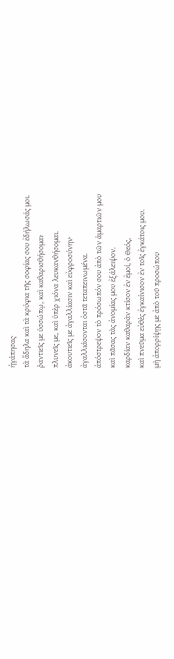ἠγάπησας·
τὰ ἄδηλα καὶ τὰ κρύφια τῆς σοφίας σου ἐδήλωσάς μοι.
ῥαντιεῖς με ὑσσώπῳ, καὶ καθαρισθήσομαι·
πλυνεῖς με, καὶ ὑπὲρ χιόνα λευκανθήσομαι.
ἀκουτιεῖς με ἀγαλλίασιν καὶ εὐφροσύνην·
ἀγαλλιάσονται ὀστᾶ τεταπεινωμένα.
ἀπόστρεψον τὸ πρόσωπόν σου ἀπὸ τῶν ἁμαρτιῶν μου
καὶ πᾶσας τὰς ἀνομίας μου ἐξάλειψον.
καρδίαν καθαρὰν κτίσον ἐν ἐμοί, ὁ Θεός,
καὶ πνεῦμα εὐθὲς ἐγκαίνισον ἐν τοῖς ἐγκάτοις μου.
μὴ ἀπορρίψῃς με ἀπὸ τοῦ προσώπου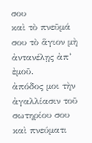σου
καὶ τὸ πνεῦμά σου τὸ ἅγιον μὴ ἀντανέλῃς ἀπ’ ἐμοῦ.
ἀπόδος μοι τὴν ἀγαλλίασιν τοῦ σωτηρίου σου
καὶ πνεύματι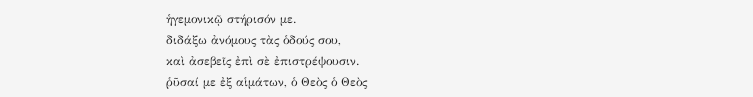ἡγεμονικῷ στήρισόν με.
διδάξω ἀνόμους τὰς ὁδούς σου,
καὶ ἀσεβεῖς ἐπὶ σὲ ἐπιστρέψουσιν.
ῥῦσαί με ἐξ αἱμάτων, ὁ Θεὸς ὁ Θεὸς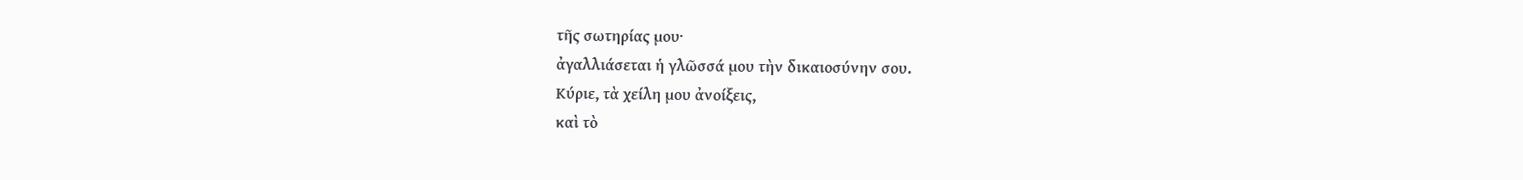τῆς σωτηρίας μου·
ἀγαλλιάσεται ἡ γλῶσσά μου τὴν δικαιοσύνην σου.
Κύριε, τὰ χείλη μου ἀνοίξεις,
καὶ τὸ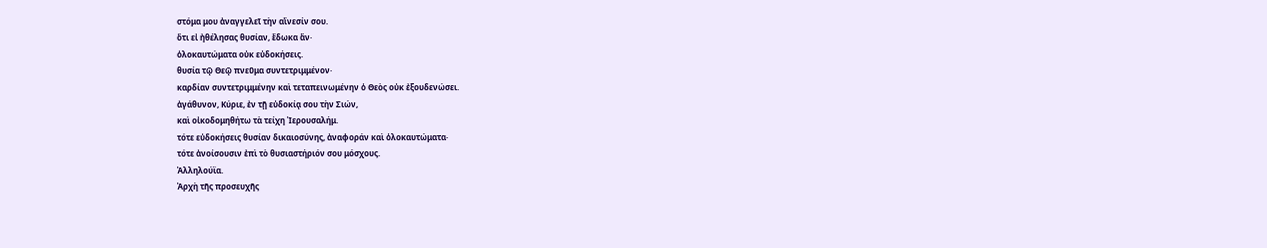στόμα μου ἀναγγελεῖ τὴν αἴνεσίν σου.
ὅτι εἰ ἠθέλησας θυσίαν, ἔδωκα ἄν·
ὁλοκαυτώματα οὐκ εὐδοκήσεις.
θυσία τῷ Θεῷ πνεῦμα συντετριμμένον·
καρδίαν συντετριμμένην καὶ τεταπεινωμένην ὁ Θεὸς οὐκ ἐξουδενώσει.
ἀγάθυνον, Κύριε, ἐν τῇ εὐδοκίᾳ σου τὴν Σιών,
καὶ οἰκοδομηθήτω τὰ τείχη Ἰερουσαλήμ.
τότε εὐδοκήσεις θυσίαν δικαιοσύνης, ἀναφοράν καὶ ὁλοκαυτώματα·
τότε ἀνοίσουσιν ἐπὶ τὸ θυσιαστήριόν σου μόσχους.
Ἀλληλούϊα.
Ἀρχὴ τῆς προσευχῆς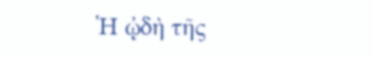Ἡ ᾠδὴ τῆς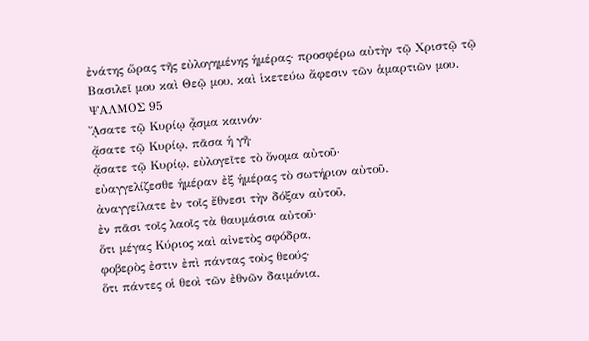ἐνάτης ὥρας τῆς εὐλογημένης ἡμέρας· προσφέρω αὐτὴν τῷ Χριστῷ τῷ Βασιλεῖ μου καὶ Θεῷ μου, καὶ ἱκετεύω ἄφεσιν τῶν ἁμαρτιῶν μου.
ΨΑΛΜΟΣ 95
ᾌσατε τῷ Κυρίῳ ᾆσμα καινόν·
ᾄσατε τῷ Κυρίῳ, πᾶσα ἡ γῆ·
ᾄσατε τῷ Κυρίῳ, εὐλογεῖτε τὸ ὄνομα αὐτοῦ·
εὐαγγελίζεσθε ἡμέραν ἐξ ἡμέρας τὸ σωτήριον αὐτοῦ.
ἀναγγείλατε ἐν τοῖς ἔθνεσι τὴν δόξαν αὐτοῦ,
ἐν πᾶσι τοῖς λαοῖς τὰ θαυμάσια αὐτοῦ·
ὅτι μέγας Κύριος καὶ αἰνετὸς σφόδρα,
φοβερὸς ἐστιν ἐπὶ πάντας τοὺς θεούς·
ὅτι πάντες οἱ θεοὶ τῶν ἐθνῶν δαιμόνια,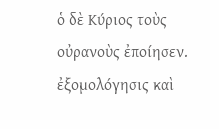ὁ δὲ Κύριος τοὺς οὐρανοὺς ἐποίησεν.
ἐξομολόγησις καὶ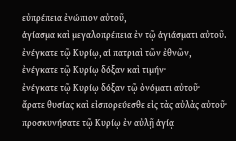εὐπρέπεια ἐνώπιον αὐτοῦ,
ἁγίασμα καὶ μεγαλοπρέπεια ἐν τῷ ἁγιάσματι αὐτοῦ.
ἐνέγκατε τῷ Κυρίῳ, αἱ πατριαὶ τῶν ἐθνῶν,
ἐνέγκατε τῷ Κυρίῳ δόξαν καὶ τιμήν·
ἐνέγκατε τῷ Κυρίῳ δόξαν τῷ ὀνόματι αὐτοῦ·
ἄρατε θυσίας καὶ εἰσπορεύεσθε εἰς τὰς αὐλὰς αὐτοῦ·
προσκυνήσατε τῷ Κυρίῳ ἐν αὐλῇ ἁγίᾳ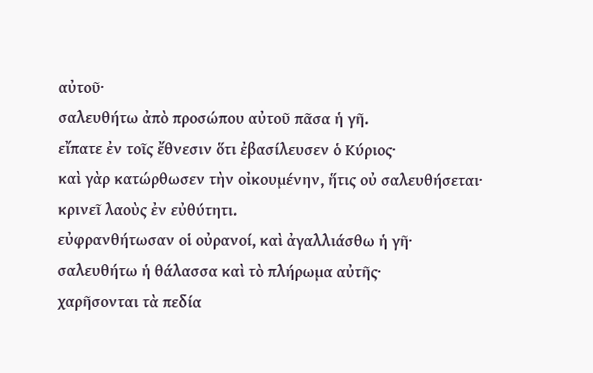αὐτοῦ·
σαλευθήτω ἀπὸ προσώπου αὐτοῦ πᾶσα ἡ γῆ.
εἴπατε ἐν τοῖς ἔθνεσιν ὅτι ἐβασίλευσεν ὁ Κύριος·
καὶ γὰρ κατώρθωσεν τὴν οἰκουμένην, ἥτις οὐ σαλευθήσεται·
κρινεῖ λαοὺς ἐν εὐθύτητι.
εὐφρανθήτωσαν οἱ οὐρανοί, καὶ ἀγαλλιάσθω ἡ γῆ·
σαλευθήτω ἡ θάλασσα καὶ τὸ πλήρωμα αὐτῆς·
χαρῆσονται τὰ πεδία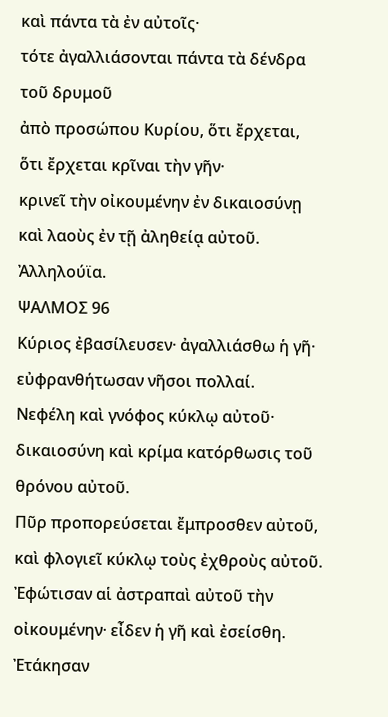καὶ πάντα τὰ ἐν αὐτοῖς·
τότε ἀγαλλιάσονται πάντα τὰ δένδρα τοῦ δρυμοῦ
ἀπὸ προσώπου Κυρίου, ὅτι ἔρχεται,
ὅτι ἔρχεται κρῖναι τὴν γῆν·
κρινεῖ τὴν οἰκουμένην ἐν δικαιοσύνῃ
καὶ λαοὺς ἐν τῇ ἀληθείᾳ αὐτοῦ.
Ἀλληλούϊα.
ΨΑΛΜΟΣ 96
Κύριος ἐβασίλευσεν· ἀγαλλιάσθω ἡ γῆ· εὐφρανθήτωσαν νῆσοι πολλαί.
Νεφέλη καὶ γνόφος κύκλῳ αὐτοῦ· δικαιοσύνη καὶ κρίμα κατόρθωσις τοῦ θρόνου αὐτοῦ.
Πῦρ προπορεύσεται ἔμπροσθεν αὐτοῦ, καὶ φλογιεῖ κύκλῳ τοὺς ἐχθροὺς αὐτοῦ.
Ἐφώτισαν αἱ ἀστραπαὶ αὐτοῦ τὴν οἰκουμένην· εἶδεν ἡ γῆ καὶ ἐσείσθη.
Ἐτάκησαν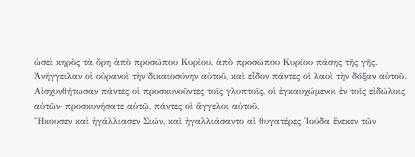ὡσεὶ κηρὸς τὰ ὄρη ἀπὸ προσώπου Κυρίου, ἀπὸ προσώπου Κυρίου πάσης τῆς γῆς.
Ἀνήγγειλαν οἱ οὐρανοὶ τὴν δικαιοσύνην αὐτοῦ, καὶ εἶδον πάντες οἱ λαοὶ τὴν δόξαν αὐτοῦ.
Αἰσχυνθήτωσαν πάντες οἱ προσκυνοῦντες τοῖς γλυπτοῖς, οἱ ἐγκαυχώμενοι ἐν τοῖς εἰδώλοις αὐτῶν· προσκυνήσατε αὐτῷ, πάντες οἱ ἄγγελοι αὐτοῦ.
Ἤκουσεν καὶ ἠγάλλιασεν Σιών, καὶ ἠγαλλιάσαντο αἱ θυγατέρες Ἰούδα ἕνεκεν τῶν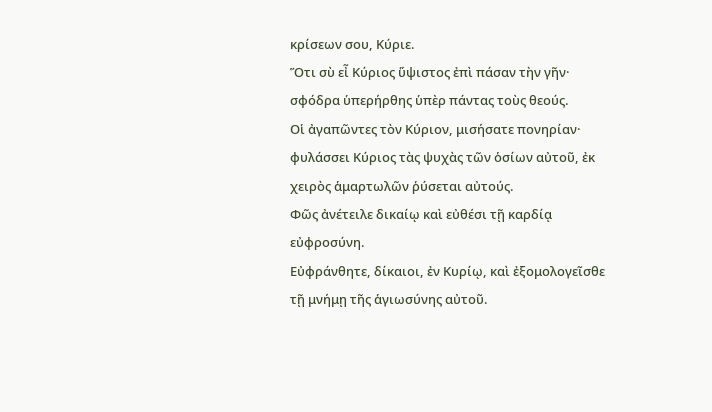κρίσεων σου, Κύριε.
Ὅτι σὺ εἶ Κύριος ὕψιστος ἐπὶ πάσαν τὴν γῆν· σφόδρα ὑπερήρθης ὑπὲρ πάντας τοὺς θεούς.
Οἱ ἀγαπῶντες τὸν Κύριον, μισήσατε πονηρίαν· φυλάσσει Κύριος τὰς ψυχὰς τῶν ὁσίων αὐτοῦ, ἐκ χειρὸς ἁμαρτωλῶν ῥύσεται αὐτούς.
Φῶς ἀνέτειλε δικαίῳ καὶ εὐθέσι τῇ καρδίᾳ εὐφροσύνη.
Εὐφράνθητε, δίκαιοι, ἐν Κυρίῳ, καὶ ἐξομολογεῖσθε τῇ μνήμῃ τῆς ἁγιωσύνης αὐτοῦ.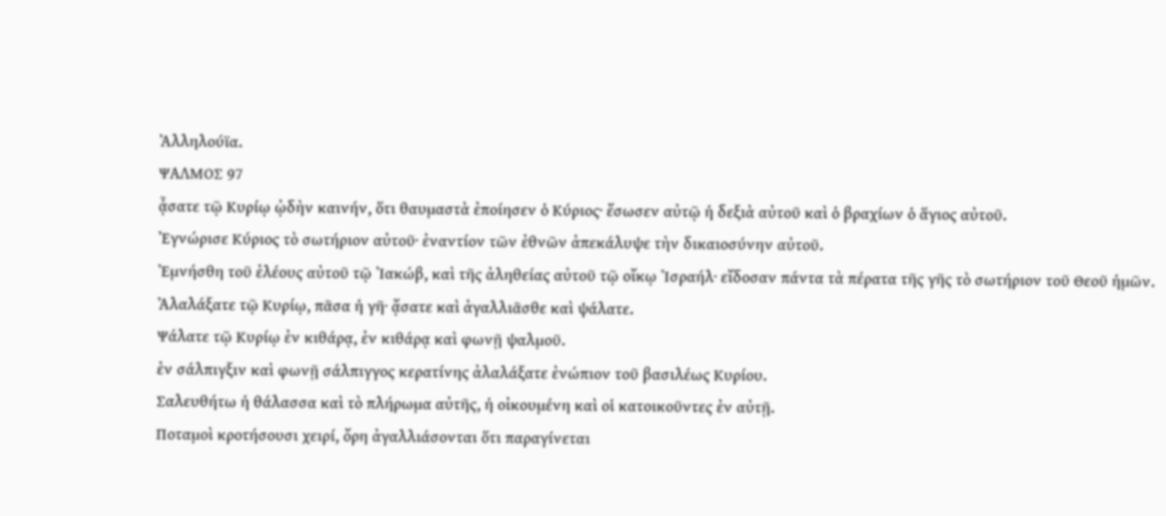Ἀλληλούϊα.
ΨΑΛΜΟΣ 97
ᾆσατε τῷ Κυρίῳ ᾠδὴν καινήν, ὅτι θαυμαστὰ ἐποίησεν ὁ Κύριος· ἔσωσεν αὐτῷ ἡ δεξιὰ αὐτοῦ καὶ ὁ βραχίων ὁ ἅγιος αὐτοῦ.
Ἐγνώρισε Κύριος τὸ σωτήριον αὐτοῦ· ἐναντίον τῶν ἐθνῶν ἀπεκάλυψε τὴν δικαιοσύνην αὐτοῦ.
Ἐμνήσθη τοῦ ἐλέους αὐτοῦ τῷ Ἰακώβ, καὶ τῆς ἀληθείας αὐτοῦ τῷ οἴκῳ Ἰσραήλ· εἴδοσαν πάντα τὰ πέρατα τῆς γῆς τὸ σωτήριον τοῦ Θεοῦ ἡμῶν.
Ἀλαλάξατε τῷ Κυρίῳ, πᾶσα ἡ γῆ· ᾄσατε καὶ ἀγαλλιᾶσθε καὶ ψάλατε.
Ψάλατε τῷ Κυρίῳ ἐν κιθάρᾳ, ἐν κιθάρᾳ καὶ φωνῇ ψαλμοῦ.
ἐν σάλπιγξιν καὶ φωνῇ σάλπιγγος κερατίνης ἀλαλάξατε ἐνώπιον τοῦ βασιλέως Κυρίου.
Σαλευθήτω ἡ θάλασσα καὶ τὸ πλήρωμα αὐτῆς, ἡ οἰκουμένη καὶ οἱ κατοικοῦντες ἐν αὐτῇ.
Ποταμοὶ κροτήσουσι χειρί, ὄρη ἀγαλλιάσονται ὅτι παραγίνεται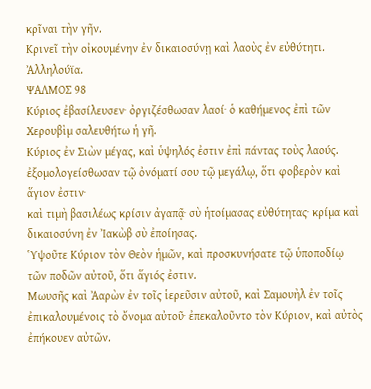κρῖναι τὴν γῆν.
Κρινεῖ τὴν οἰκουμένην ἐν δικαιοσύνῃ καὶ λαοὺς ἐν εὐθύτητι.
Ἀλληλούϊα.
ΨΑΛΜΟΣ 98
Κύριος ἐβασίλευσεν· ὀργιζέσθωσαν λαοί· ὁ καθήμενος ἐπὶ τῶν Χερουβὶμ σαλευθήτω ἡ γῆ.
Κύριος ἐν Σιὼν μέγας, καὶ ὑψηλός ἐστιν ἐπὶ πάντας τοὺς λαούς.
ἐξομολογείσθωσαν τῷ ὀνόματί σου τῷ μεγάλῳ, ὅτι φοβερὸν καὶ ἅγιον ἐστιν·
καὶ τιμὴ βασιλέως κρίσιν ἀγαπᾷ· σὺ ἡτοίμασας εὐθύτητας· κρίμα καὶ δικαιοσύνη ἐν Ἰακὼβ σὺ ἐποίησας.
Ὑψοῦτε Κύριον τὸν Θεὸν ἡμῶν, καὶ προσκυνήσατε τῷ ὑποποδίῳ τῶν ποδῶν αὐτοῦ, ὅτι ἅγιός ἐστιν.
Μωυσῆς καὶ Ἀαρὼν ἐν τοῖς ἱερεῦσιν αὐτοῦ, καὶ Σαμουὴλ ἐν τοῖς ἐπικαλουμένοις τὸ ὄνομα αὐτοῦ· ἐπεκαλοῦντο τὸν Κύριον, καὶ αὐτὸς ἐπήκουεν αὐτῶν.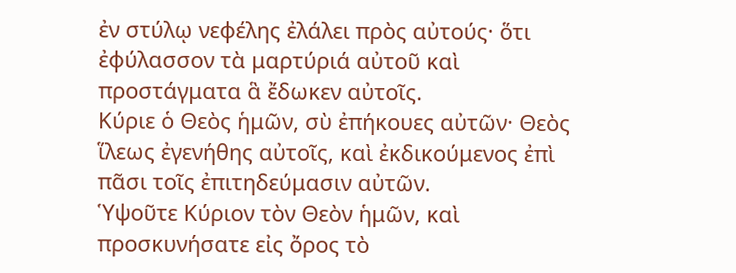ἐν στύλῳ νεφέλης ἐλάλει πρὸς αὐτούς· ὅτι ἐφύλασσον τὰ μαρτύριά αὐτοῦ καὶ προστάγματα ἃ ἔδωκεν αὐτοῖς.
Κύριε ὁ Θεὸς ἡμῶν, σὺ ἐπήκουες αὐτῶν· Θεὸς ἵλεως ἐγενήθης αὐτοῖς, καὶ ἐκδικούμενος ἐπὶ πᾶσι τοῖς ἐπιτηδεύμασιν αὐτῶν.
Ὑψοῦτε Κύριον τὸν Θεὸν ἡμῶν, καὶ προσκυνήσατε εἰς ὄρος τὸ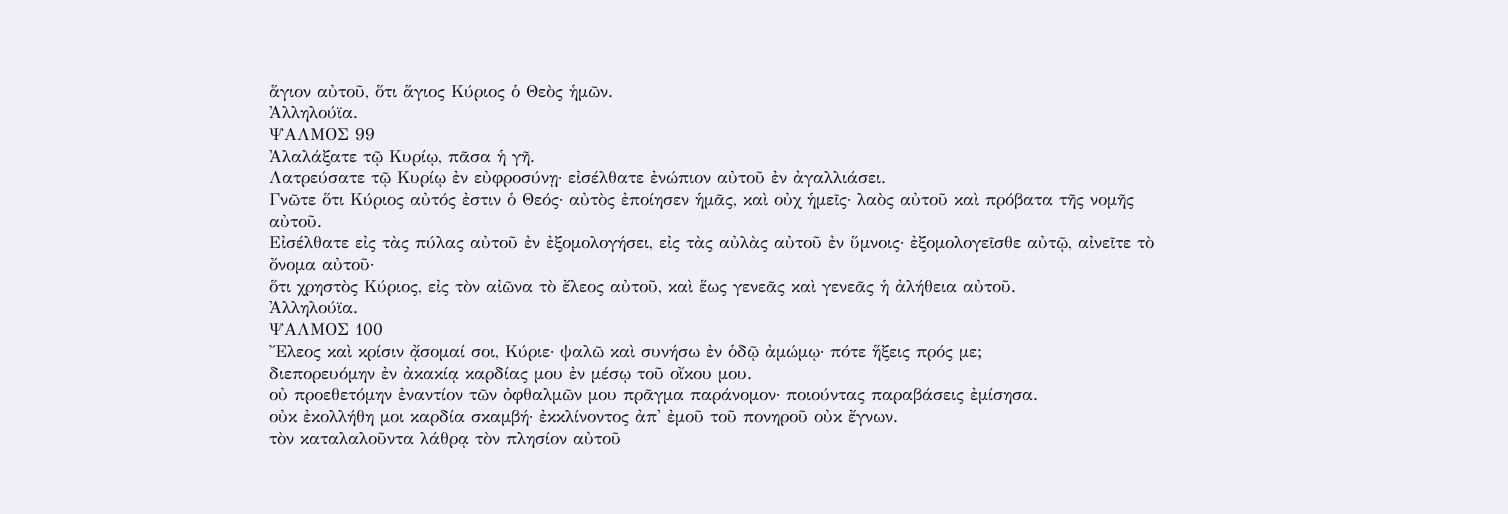ἅγιον αὐτοῦ, ὅτι ἅγιος Κύριος ὁ Θεὸς ἡμῶν.
Ἀλληλούϊα.
ΨΑΛΜΟΣ 99
Ἀλαλάξατε τῷ Κυρίῳ, πᾶσα ἡ γῆ.
Λατρεύσατε τῷ Κυρίῳ ἐν εὐφροσύνῃ· εἰσέλθατε ἐνώπιον αὐτοῦ ἐν ἀγαλλιάσει.
Γνῶτε ὅτι Κύριος αὐτός ἐστιν ὁ Θεός· αὐτὸς ἐποίησεν ἡμᾶς, καὶ οὐχ ἡμεῖς· λαὸς αὐτοῦ καὶ πρόβατα τῆς νομῆς αὐτοῦ.
Εἰσέλθατε εἰς τὰς πύλας αὐτοῦ ἐν ἐξομολογήσει, εἰς τὰς αὐλὰς αὐτοῦ ἐν ὕμνοις· ἐξομολογεῖσθε αὐτῷ, αἰνεῖτε τὸ ὄνομα αὐτοῦ·
ὅτι χρηστὸς Κύριος, εἰς τὸν αἰῶνα τὸ ἔλεος αὐτοῦ, καὶ ἕως γενεᾶς καὶ γενεᾶς ἡ ἀλήθεια αὐτοῦ.
Ἀλληλούϊα.
ΨΑΛΜΟΣ 100
Ἔλεος καὶ κρίσιν ᾄσομαί σοι, Κύριε· ψαλῶ καὶ συνήσω ἐν ὁδῷ ἀμώμῳ· πότε ἥξεις πρός με;
διεπορευόμην ἐν ἀκακίᾳ καρδίας μου ἐν μέσῳ τοῦ οἴκου μου.
οὐ προεθετόμην ἐναντίον τῶν ὀφθαλμῶν μου πρᾶγμα παράνομον· ποιούντας παραβάσεις ἐμίσησα.
οὐκ ἐκολλήθη μοι καρδία σκαμβή· ἐκκλίνοντος ἀπ' ἐμοῦ τοῦ πονηροῦ οὐκ ἔγνων.
τὸν καταλαλοῦντα λάθρᾳ τὸν πλησίον αὐτοῦ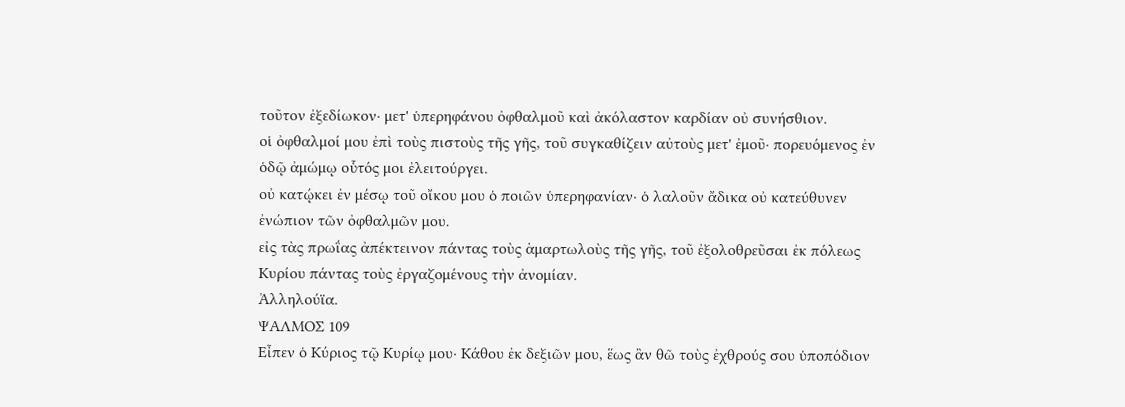τοῦτον ἐξεδίωκον· μετ' ὑπερηφάνου ὀφθαλμοῦ καὶ ἀκόλαστον καρδίαν οὐ συνήσθιον.
οἱ ὀφθαλμοί μου ἐπὶ τοὺς πιστοὺς τῆς γῆς, τοῦ συγκαθίζειν αὐτοὺς μετ' ἐμοῦ· πορευόμενος ἐν ὁδῷ ἀμώμῳ οὗτός μοι ἐλειτούργει.
οὐ κατῴκει ἐν μέσῳ τοῦ οἴκου μου ὁ ποιῶν ὑπερηφανίαν· ὁ λαλοῦν ἄδικα οὐ κατεύθυνεν ἐνώπιον τῶν ὀφθαλμῶν μου.
εἰς τὰς πρωΐας ἀπέκτεινον πάντας τοὺς ἁμαρτωλοὺς τῆς γῆς, τοῦ ἐξολοθρεῦσαι ἐκ πόλεως Κυρίου πάντας τοὺς ἐργαζομένους τὴν ἀνομίαν.
Ἀλληλούϊα.
ΨΑΛΜΟΣ 109
Εἶπεν ὁ Κύριος τῷ Κυρίῳ μου· Κάθου ἐκ δεξιῶν μου, ἕως ἂν θῶ τοὺς ἐχθρούς σου ὑποπόδιον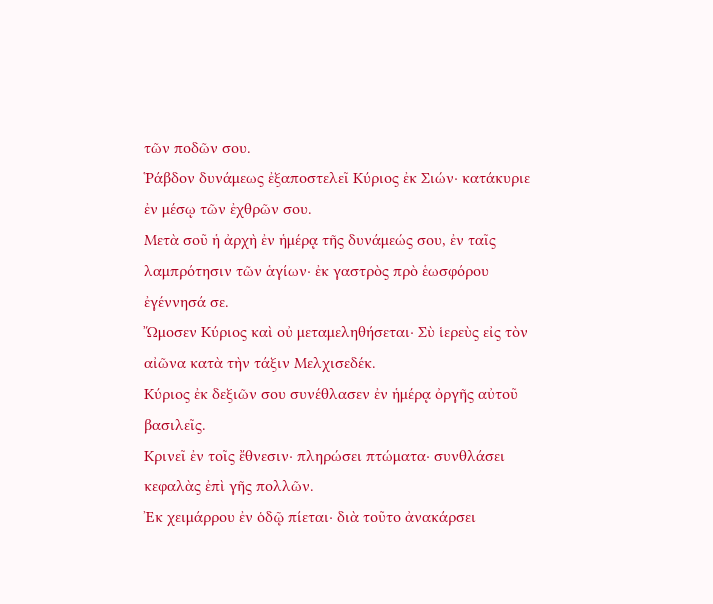τῶν ποδῶν σου.
Ῥάβδον δυνάμεως ἐξαποστελεῖ Κύριος ἐκ Σιών· κατάκυριε ἐν μέσῳ τῶν ἐχθρῶν σου.
Μετὰ σοῦ ἡ ἀρχὴ ἐν ἡμέρᾳ τῆς δυνάμεώς σου, ἐν ταῖς λαμπρότησιν τῶν ἁγίων· ἐκ γαστρὸς πρὸ ἑωσφόρου ἐγέννησά σε.
Ὤμοσεν Κύριος καὶ οὐ μεταμεληθήσεται· Σὺ ἱερεὺς εἰς τὸν αἰῶνα κατὰ τὴν τάξιν Μελχισεδέκ.
Κύριος ἐκ δεξιῶν σου συνέθλασεν ἐν ἡμέρᾳ ὀργῆς αὐτοῦ βασιλεῖς.
Κρινεῖ ἐν τοῖς ἔθνεσιν· πληρώσει πτώματα· συνθλάσει κεφαλὰς ἐπὶ γῆς πολλῶν.
Ἐκ χειμάρρου ἐν ὁδῷ πίεται· διὰ τοῦτο ἀνακάρσει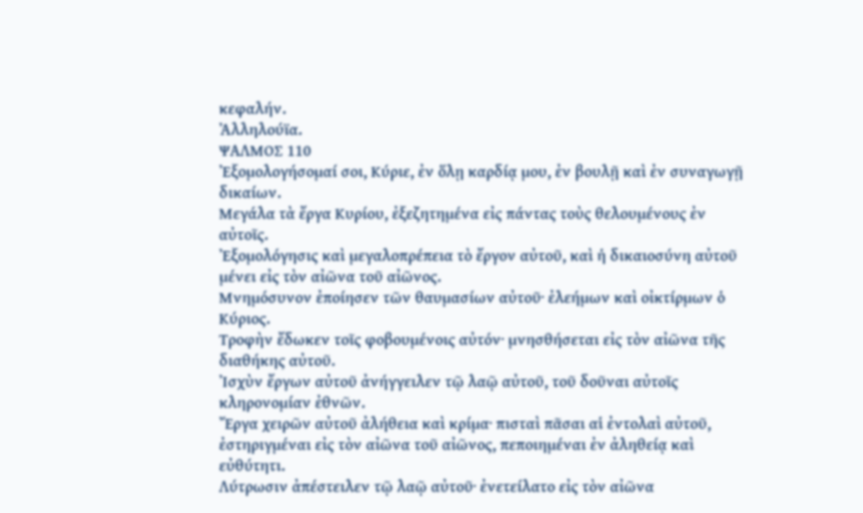κεφαλήν.
Ἀλληλούϊα.
ΨΑΛΜΟΣ 110
Ἐξομολογήσομαί σοι, Κύριε, ἐν ὅλῃ καρδίᾳ μου, ἐν βουλῇ καὶ ἐν συναγωγῇ δικαίων.
Μεγάλα τὰ ἔργα Κυρίου, ἐξεζητημένα εἰς πάντας τοὺς θελουμένους ἐν αὐτοῖς.
Ἐξομολόγησις καὶ μεγαλοπρέπεια τὸ ἔργον αὐτοῦ, καὶ ἡ δικαιοσύνη αὐτοῦ μένει εἰς τὸν αἰῶνα τοῦ αἰῶνος.
Μνημόσυνον ἐποίησεν τῶν θαυμασίων αὐτοῦ· ἐλεήμων καὶ οἰκτίρμων ὁ Κύριος.
Τροφὴν ἔδωκεν τοῖς φοβουμένοις αὐτόν· μνησθήσεται εἰς τὸν αἰῶνα τῆς διαθήκης αὐτοῦ.
Ἰσχὺν ἔργων αὐτοῦ ἀνήγγειλεν τῷ λαῷ αὐτοῦ, τοῦ δοῦναι αὐτοῖς κληρονομίαν ἐθνῶν.
Ἔργα χειρῶν αὐτοῦ ἀλήθεια καὶ κρίμα· πισταὶ πᾶσαι αἱ ἐντολαὶ αὐτοῦ,
ἐστηριγμέναι εἰς τὸν αἰῶνα τοῦ αἰῶνος, πεποιημέναι ἐν ἀληθείᾳ καὶ εὐθύτητι.
Λύτρωσιν ἀπέστειλεν τῷ λαῷ αὐτοῦ· ἐνετείλατο εἰς τὸν αἰῶνα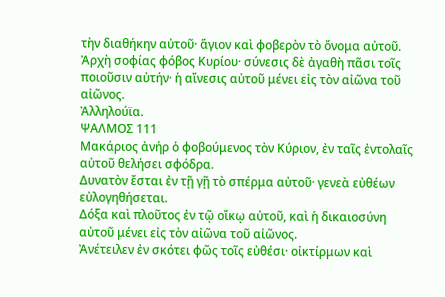τὴν διαθήκην αὐτοῦ· ἅγιον καὶ φοβερὸν τὸ ὄνομα αὐτοῦ.
Ἀρχὴ σοφίας φόβος Κυρίου· σύνεσις δὲ ἀγαθὴ πᾶσι τοῖς ποιοῦσιν αὐτήν· ἡ αἴνεσις αὐτοῦ μένει εἰς τὸν αἰῶνα τοῦ αἰῶνος.
Ἀλληλούϊα.
ΨΑΛΜΟΣ 111
Μακάριος ἀνήρ ὁ φοβούμενος τὸν Κύριον, ἐν ταῖς ἐντολαῖς αὐτοῦ θελήσει σφόδρα.
Δυνατὸν ἔσται ἐν τῇ γῇ τὸ σπέρμα αὐτοῦ· γενεὰ εὐθέων εὐλογηθήσεται.
Δόξα καὶ πλοῦτος ἐν τῷ οἴκῳ αὐτοῦ, καὶ ἡ δικαιοσύνη αὐτοῦ μένει εἰς τὸν αἰῶνα τοῦ αἰῶνος.
Ἀνέτειλεν ἐν σκότει φῶς τοῖς εὐθέσι· οἰκτίρμων καὶ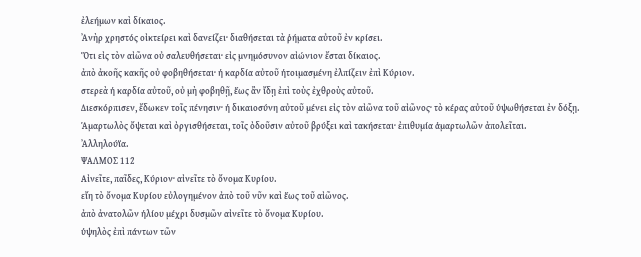ἐλεήμων καὶ δίκαιος.
Ἀνὴρ χρηστός οἰκτείρει καὶ δανείζει· διαθήσεται τὰ ῥήματα αὐτοῦ ἐν κρίσει.
Ὅτι εἰς τὸν αἰῶνα οὐ σαλευθήσεται· εἰς μνημόσυνον αἰώνιον ἔσται δίκαιος.
ἀπὸ ἀκοῆς κακῆς οὐ φοβηθήσεται· ἡ καρδία αὐτοῦ ἡτοιμασμένη ἐλπίζειν ἐπὶ Κύριον.
στερεὰ ἡ καρδία αὐτοῦ, οὐ μὴ φοβηθῇ, ἕως ἂν ἴδῃ ἐπὶ τοὺς ἐχθροὺς αὐτοῦ.
Διεσκόρπισεν, ἔδωκεν τοῖς πένησιν· ἡ δικαιοσύνη αὐτοῦ μένει εἰς τὸν αἰῶνα τοῦ αἰῶνος· τὸ κέρας αὐτοῦ ὑψωθήσεται ἐν δόξῃ.
Ἁμαρτωλὸς ὄψεται καὶ ὀργισθήσεται, τοῖς ὀδοῦσιν αὐτοῦ βρύξει καὶ τακήσεται· ἐπιθυμία ἁμαρτωλῶν ἀπολεῖται.
Ἀλληλούϊα.
ΨΑΛΜΟΣ 112
Αἰνεῖτε, παῖδες, Κύριον· αἰνεῖτε τὸ ὄνομα Κυρίου.
εἴη τὸ ὄνομα Κυρίου εὐλογημένον ἀπὸ τοῦ νῦν καὶ ἕως τοῦ αἰῶνος.
ἀπὸ ἀνατολῶν ἡλίου μέχρι δυσμῶν αἰνεῖτε τὸ ὄνομα Κυρίου.
ὑψηλὸς ἐπὶ πάντων τῶν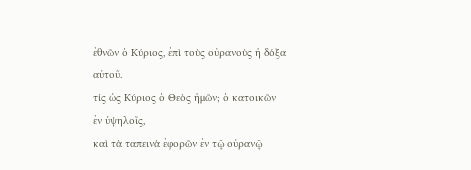ἐθνῶν ὁ Κύριος, ἐπὶ τοὺς οὐρανοὺς ἡ δόξα αὐτοῦ.
τίς ὡς Κύριος ὁ Θεὸς ἡμῶν; ὁ κατοικῶν ἐν ὑψηλοῖς,
καὶ τὰ ταπεινὰ ἐφορῶν ἐν τῷ οὐρανῷ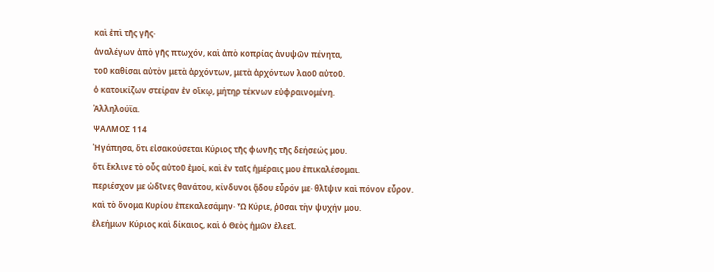καὶ ἐπὶ τῆς γῆς·
ἀναλέγων ἀπὸ γῆς πτωχόν, καὶ ἀπὸ κοπρίας ἀνυψῶν πένητα,
τοῦ καθίσαι αὐτὸν μετὰ ἀρχόντων, μετὰ ἀρχόντων λαοῦ αὐτοῦ.
ὁ κατοικίζων στείραν ἐν οἴκῳ, μήτηρ τέκνων εὐφραινομένη.
Ἀλληλούϊα.
ΨΑΛΜΟΣ 114
Ἠγάπησα, ὅτι εἰσακούσεται Κύριος τῆς φωνῆς τῆς δεήσεώς μου.
ὅτι ἔκλινε τὸ οὖς αὐτοῦ ἐμοί, καὶ ἐν ταῖς ἡμέραις μου ἐπικαλέσομαι.
περιέσχον με ὠδῖνες θανάτου, κίνδυνοι ᾅδου εὗρόν με· θλῖψιν καὶ πόνον εὗρον.
καὶ τὸ ὄνομα Κυρίου ἐπεκαλεσάμην· Ὦ Κύριε, ῥῦσαι τὴν ψυχήν μου.
ἐλεήμων Κύριος καὶ δίκαιος, καὶ ὁ Θεὸς ἡμῶν ἐλεεῖ.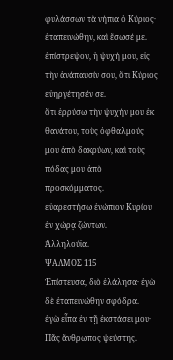φυλάσσων τὰ νήπια ὁ Κύριος· ἐταπεινώθην, καὶ ἔσωσέ με.
ἐπίστρεψον, ἡ ψυχή μου, εἰς τὴν ἀνάπαυσίν σου, ὅτι Κύριος εὐηργέτησέν σε.
ὅτι ἐρρύσω τὴν ψυχήν μου ἐκ θανάτου, τοὺς ὀφθαλμούς μου ἀπὸ δακρύων, καὶ τοὺς πόδας μου ἀπὸ προσκόμματος.
εὐαρεστήσω ἐνώπιον Κυρίου ἐν χώρᾳ ζώντων.
Ἀλληλούϊα.
ΨΑΛΜΟΣ 115
Ἐπίστευσα, διὸ ἐλάλησα· ἐγὼ δὲ ἐταπεινώθην σφόδρα.
ἐγὼ εἶπα ἐν τῇ ἐκστάσει μου· Πᾶς ἄνθρωπος ψεύστης.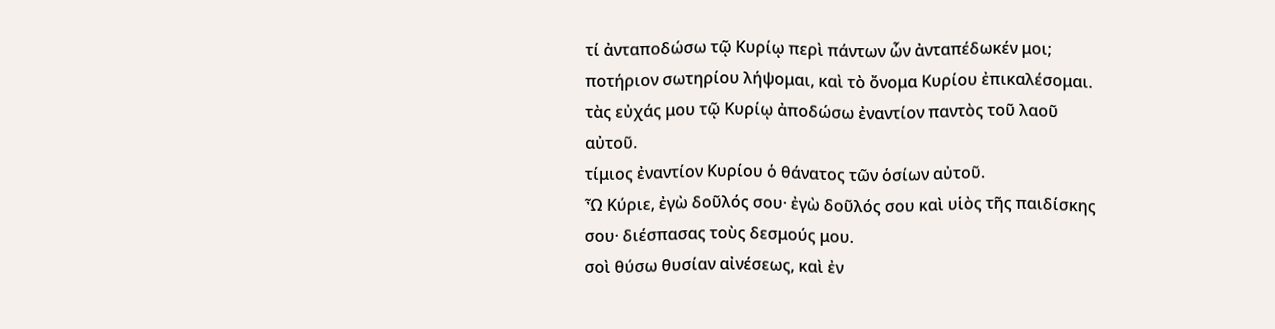τί ἀνταποδώσω τῷ Κυρίῳ περὶ πάντων ὧν ἀνταπέδωκέν μοι;
ποτήριον σωτηρίου λήψομαι, καὶ τὸ ὄνομα Κυρίου ἐπικαλέσομαι.
τὰς εὐχάς μου τῷ Κυρίῳ ἀποδώσω ἐναντίον παντὸς τοῦ λαοῦ αὐτοῦ.
τίμιος ἐναντίον Κυρίου ὁ θάνατος τῶν ὁσίων αὐτοῦ.
Ὦ Κύριε, ἐγὼ δοῦλός σου· ἐγὼ δοῦλός σου καὶ υἱὸς τῆς παιδίσκης σου· διέσπασας τοὺς δεσμούς μου.
σοὶ θύσω θυσίαν αἰνέσεως, καὶ ἐν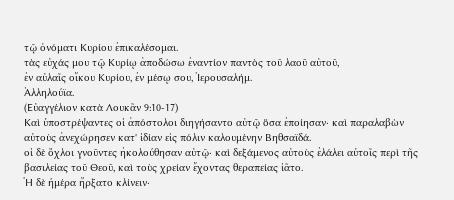τῷ ὀνόματι Κυρίου ἐπικαλέσομαι.
τὰς εὐχάς μου τῷ Κυρίῳ ἀποδώσω ἐναντίον παντὸς τοῦ λαοῦ αὐτοῦ,
ἐν αὐλαῖς οἴκου Κυρίου, ἐν μέσῳ σου, Ἰερουσαλήμ.
Ἀλληλούϊα.
(Εὐαγγέλιον κατὰ Λουκᾶν 9:10-17)
Καὶ ὑποστρέψαντες οἱ ἀπόστολοι διηγήσαντο αὐτῷ ὅσα ἐποίησαν· καὶ παραλαβὼν αὐτοὺς ἀνεχώρησεν κατ' ἰδίαν εἰς πόλιν καλουμένην Βηθσαϊδά.
οἱ δὲ ὄχλοι γνοῦντες ἠκολούθησαν αὐτῷ· καὶ δεξάμενος αὐτοὺς ἐλάλει αὐτοῖς περὶ τῆς βασιλείας τοῦ Θεοῦ, καὶ τοὺς χρείαν ἔχοντας θεραπείας ἰᾶτο.
Ἡ δὲ ἡμέρα ἤρξατο κλίνειν·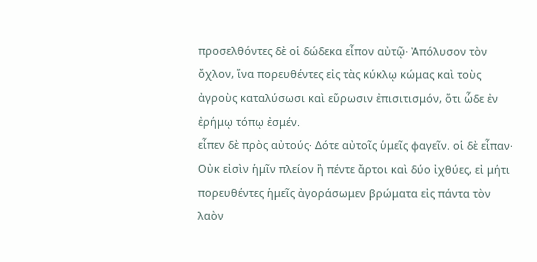προσελθόντες δὲ οἱ δώδεκα εἶπον αὐτῷ· Ἀπόλυσον τὸν ὄχλον, ἵνα πορευθέντες εἰς τὰς κύκλῳ κώμας καὶ τοὺς ἀγροὺς καταλύσωσι καὶ εὕρωσιν ἐπισιτισμόν, ὅτι ὧδε ἐν ἐρήμῳ τόπῳ ἐσμέν.
εἶπεν δὲ πρὸς αὐτούς· Δότε αὐτοῖς ὑμεῖς φαγεῖν. οἱ δὲ εἶπαν· Οὐκ εἰσὶν ἡμῖν πλείον ἢ πέντε ἄρτοι καὶ δύο ἰχθύες, εἰ μήτι πορευθέντες ἡμεῖς ἀγοράσωμεν βρώματα εἰς πάντα τὸν λαὸν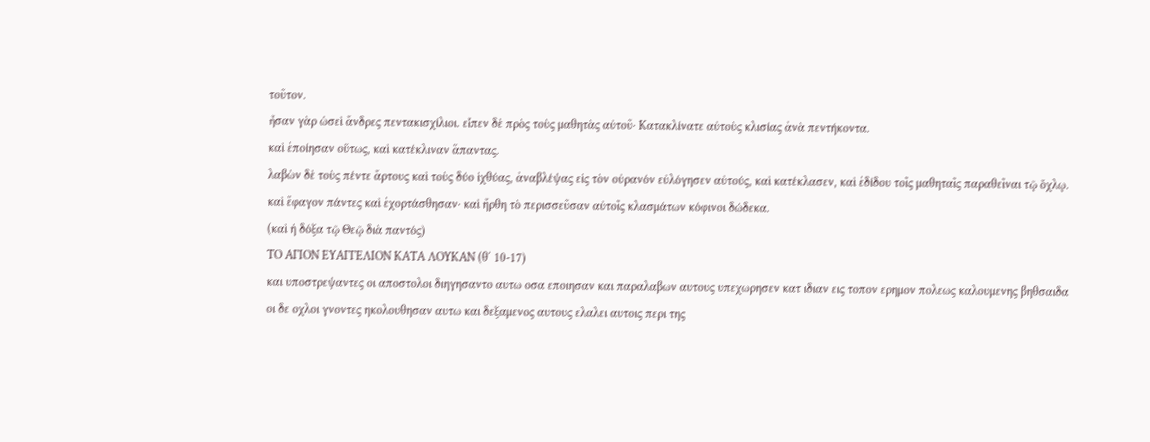τοῦτον.
ἦσαν γὰρ ὡσεὶ ἄνδρες πεντακισχίλιοι. εἶπεν δὲ πρὸς τοὺς μαθητὰς αὐτοῦ· Κατακλίνατε αὐτοὺς κλισίας ἀνὰ πεντήκοντα.
καὶ ἐποίησαν οὕτως, καὶ κατέκλιναν ἅπαντας.
λαβὼν δὲ τοὺς πέντε ἄρτους καὶ τοὺς δύο ἰχθύας, ἀναβλέψας εἰς τὸν οὐρανόν εὐλόγησεν αὐτούς, καὶ κατέκλασεν, καὶ ἐδίδου τοῖς μαθηταῖς παραθεῖναι τῷ ὄχλῳ.
καὶ ἔφαγον πάντες καὶ ἐχορτάσθησαν· καὶ ἤρθη τὸ περισσεῦσαν αὐτοῖς κλασμάτων κόφινοι δώδεκα.
(καὶ ἡ δόξα τῷ Θεῷ διὰ παντός)
ΤΟ ΑΓΙΟΝ ΕΥΑΓΓΕΛΙΟΝ ΚΑΤΑ ΛΟΥΚΑΝ (θ΄ 10-17)
και υποστρεψαντες οι αποστολοι διηγησαντο αυτω οσα εποιησαν και παραλαβων αυτους υπεχωρησεν κατ ιδιαν εις τοπον ερημον πολεως καλουμενης βηθσαιδα
οι δε οχλοι γνοντες ηκολουθησαν αυτω και δεξαμενος αυτους ελαλει αυτοις περι της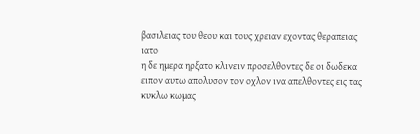βασιλειας του θεου και τους χρειαν εχοντας θεραπειας ιατο
η δε ημερα ηρξατο κλινειν προσελθοντες δε οι δωδεκα ειπον αυτω απολυσον τον οχλον ινα απελθοντες εις τας κυκλω κωμας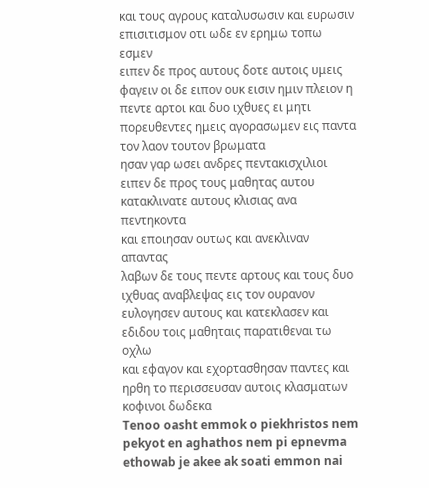και τους αγρους καταλυσωσιν και ευρωσιν επισιτισμον οτι ωδε εν ερημω τοπω εσμεν
ειπεν δε προς αυτους δοτε αυτοις υμεις φαγειν οι δε ειπον ουκ εισιν ημιν πλειον η πεντε αρτοι και δυο ιχθυες ει μητι πορευθεντες ημεις αγορασωμεν εις παντα τον λαον τουτον βρωματα
ησαν γαρ ωσει ανδρες πεντακισχιλιοι ειπεν δε προς τους μαθητας αυτου κατακλινατε αυτους κλισιας ανα πεντηκοντα
και εποιησαν ουτως και ανεκλιναν απαντας
λαβων δε τους πεντε αρτους και τους δυο ιχθυας αναβλεψας εις τον ουρανον ευλογησεν αυτους και κατεκλασεν και εδιδου τοις μαθηταις παρατιθεναι τω οχλω
και εφαγον και εχορτασθησαν παντες και ηρθη το περισσευσαν αυτοις κλασματων κοφινοι δωδεκα
Tenoo oasht emmok o piekhristos nem pekyot en aghathos nem pi epnevma ethowab je akee ak soati emmon nai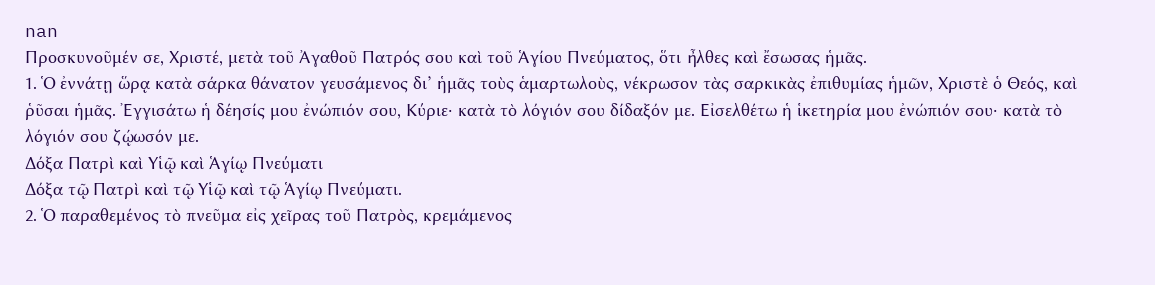nan
Προσκυνοῦμέν σε, Χριστέ, μετὰ τοῦ Ἀγαθοῦ Πατρός σου καὶ τοῦ Ἁγίου Πνεύματος, ὅτι ἦλθες καὶ ἔσωσας ἡμᾶς.
1. Ὁ ἐννάτῃ ὥρᾳ κατὰ σάρκα θάνατον γευσάμενος δι’ ἡμᾶς τοὺς ἁμαρτωλοὺς, νέκρωσον τὰς σαρκικὰς ἐπιθυμίας ἡμῶν, Χριστὲ ὁ Θεός, καὶ ῥῦσαι ἡμᾶς. Ἐγγισάτω ἡ δέησίς μου ἐνώπιόν σου, Κύριε· κατὰ τὸ λόγιόν σου δίδαξόν με. Εἰσελθέτω ἡ ἱκετηρία μου ἐνώπιόν σου· κατὰ τὸ λόγιόν σου ζῴωσόν με.
Δόξα Πατρὶ καὶ Υἱῷ καὶ Ἁγίῳ Πνεύματι
Δόξα τῷ Πατρὶ καὶ τῷ Υἱῷ καὶ τῷ Ἁγίῳ Πνεύματι.
2. Ὁ παραθεμένος τὸ πνεῦμα εἰς χεῖρας τοῦ Πατρὸς, κρεμάμενος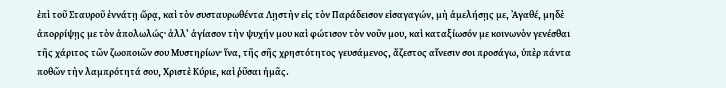ἐπὶ τοῦ Σταυροῦ ἐννάτῃ ὥρᾳ, καὶ τὸν συσταυρωθέντα Λῃστὴν εἰς τὸν Παράδεισον εἰσαγαγών, μὴ ἀμελήσῃς με, Ἀγαθέ, μηδὲ ἀπορρίψῃς με τὸν ἀπολωλώς· ἀλλ’ ἁγίασον τὴν ψυχήν μου καὶ φώτισον τὸν νοῦν μου, καὶ καταξίωσόν με κοινωνὸν γενέσθαι τῆς χάριτος τῶν ζωοποιῶν σου Μυστηρίων· ἵνα, τῆς σῆς χρηστότητος γευσάμενος, ἄζεστος αἴνεσιν σοι προσάγω, ὑπὲρ πάντα ποθῶν τὴν λαμπρότητά σου, Χριστὲ Κύριε, καὶ ῥῦσαι ἡμᾶς.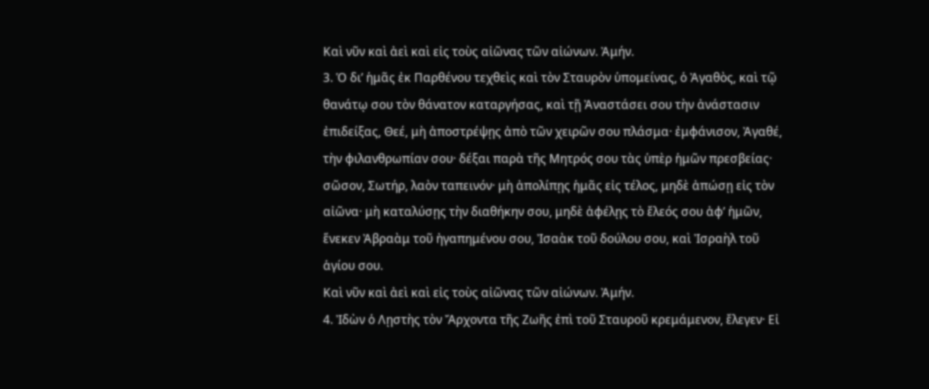Καὶ νῦν καὶ ἀεὶ καὶ εἰς τοὺς αἰῶνας τῶν αἰώνων. Ἀμήν.
3. Ὁ δι’ ἡμᾶς ἐκ Παρθένου τεχθεὶς καὶ τὸν Σταυρὸν ὑπομείνας, ὁ Ἀγαθὸς, καὶ τῷ θανάτῳ σου τὸν θάνατον καταργήσας, καὶ τῇ Ἀναστάσει σου τὴν ἀνάστασιν ἐπιδείξας, Θεέ, μὴ ἀποστρέψῃς ἀπὸ τῶν χειρῶν σου πλάσμα· ἐμφάνισον, Ἀγαθέ, τὴν φιλανθρωπίαν σου· δέξαι παρὰ τῆς Μητρός σου τὰς ὑπὲρ ἡμῶν πρεσβείας· σῶσον, Σωτήρ, λαὸν ταπεινόν· μὴ ἀπολίπῃς ἡμᾶς εἰς τέλος, μηδὲ ἀπώσῃ εἰς τὸν αἰῶνα· μὴ καταλύσῃς τὴν διαθήκην σου, μηδὲ ἀφέλῃς τὸ ἔλεός σου ἀφ’ ἡμῶν, ἕνεκεν Ἀβραὰμ τοῦ ἠγαπημένου σου, Ἰσαὰκ τοῦ δούλου σου, καὶ Ἰσραὴλ τοῦ ἁγίου σου.
Καὶ νῦν καὶ ἀεὶ καὶ εἰς τοὺς αἰῶνας τῶν αἰώνων. Ἀμήν.
4. Ἰδὼν ὁ Λῃστὴς τὸν Ἄρχοντα τῆς Ζωῆς ἐπὶ τοῦ Σταυροῦ κρεμάμενον, ἔλεγεν· Εἰ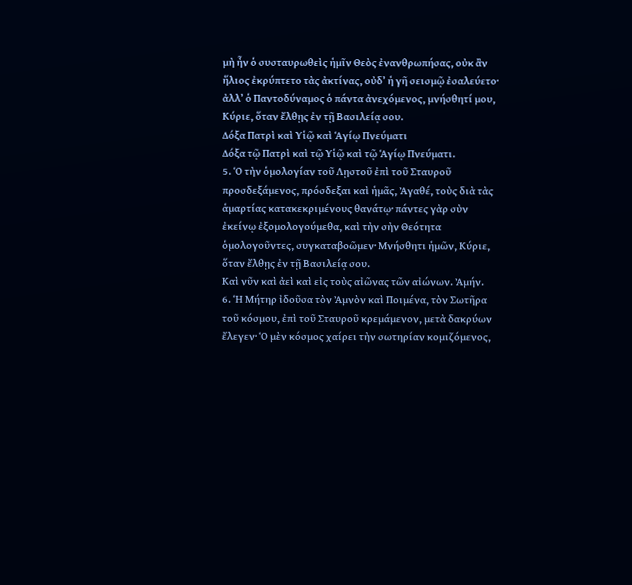μὴ ἦν ὁ συσταυρωθεὶς ἡμῖν Θεὸς ἐνανθρωπήσας, οὐκ ἂν ἥλιος ἐκρύπτετο τὰς ἀκτίνας, οὐδ’ ἡ γῆ σεισμῷ ἐσαλεύετο· ἀλλ’ ὁ Παντοδύναμος ὁ πάντα ἀνεχόμενος, μνήσθητί μου, Κύριε, ὅταν ἔλθῃς ἐν τῇ Βασιλείᾳ σου.
Δόξα Πατρὶ καὶ Υἱῷ καὶ Ἁγίῳ Πνεύματι
Δόξα τῷ Πατρὶ καὶ τῷ Υἱῷ καὶ τῷ Ἁγίῳ Πνεύματι.
5. Ὁ τὴν ὁμολογίαν τοῦ Λῃστοῦ ἐπὶ τοῦ Σταυροῦ προσδεξάμενος, πρόσδεξαι καὶ ἡμᾶς, Ἀγαθέ, τοὺς διὰ τὰς ἁμαρτίας κατακεκριμένους θανάτῳ· πάντες γὰρ σὺν ἐκείνῳ ἐξομολογούμεθα, καὶ τὴν σὴν Θεότητα ὁμολογοῦντες, συγκαταβοῶμεν· Μνήσθητι ἡμῶν, Κύριε, ὅταν ἔλθῃς ἐν τῇ Βασιλείᾳ σου.
Καὶ νῦν καὶ ἀεὶ καὶ εἰς τοὺς αἰῶνας τῶν αἰώνων. Ἀμήν.
6. Ἡ Μήτηρ ἰδοῦσα τὸν Ἀμνὸν καὶ Ποιμένα, τὸν Σωτῆρα τοῦ κόσμου, ἐπὶ τοῦ Σταυροῦ κρεμάμενον, μετὰ δακρύων ἔλεγεν· Ὁ μὲν κόσμος χαίρει τὴν σωτηρίαν κομιζόμενος,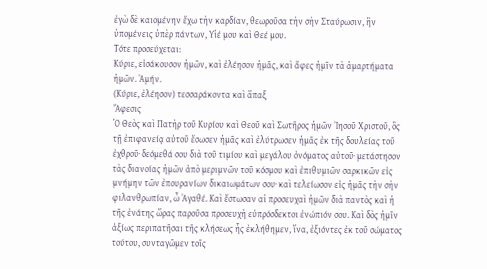ἐγὼ δὲ καιομένην ἔχω τὴν καρδίαν, θεωροῦσα τὴν σὴν Σταύρωσιν, ἣν ὑπομένεις ὑπὲρ πάντων, Υἱέ μου καὶ Θεέ μου.
Τότε προσεύχεται:
Κύριε, εἰσάκουσον ἡμῶν, καὶ ἐλέησον ἡμᾶς, καὶ ἄφες ἡμῖν τὰ ἁμαρτήματα ἡμῶν. Ἀμήν.
(Κύριε, ἐλέησον) τεσσαράκοντα καὶ ἅπαξ
Ἄφεσις
Ὁ Θεὸς καὶ Πατὴρ τοῦ Κυρίου καὶ Θεοῦ καὶ Σωτῆρος ἡμῶν Ἰησοῦ Χριστοῦ, ὃς τῇ ἐπιφανείᾳ αὐτοῦ ἔσωσεν ἡμᾶς καὶ ἐλύτρωσεν ἡμᾶς ἐκ τῆς δουλείας τοῦ ἐχθροῦ· δεόμεθά σου διὰ τοῦ τιμίου καὶ μεγάλου ὀνόματος αὐτοῦ· μετάστησον τὰς διανοίας ἡμῶν ἀπὸ μεριμνῶν τοῦ κόσμου καὶ ἐπιθυμιῶν σαρκικῶν εἰς μνήμην τῶν ἐπουρανίων δικαιωμάτων σου· καὶ τελείωσον εἰς ἡμᾶς τὴν σὴν φιλανθρωπίαν, ὦ Ἀγαθέ. Καὶ ἔστωσαν αἱ προσευχαὶ ἡμῶν διὰ παντὸς καὶ ἡ τῆς ἐνάτης ὥρας παροῦσα προσευχὴ εὐπρόσδεκτοι ἐνώπιόν σου. Καὶ δὸς ἡμῖν ἀξίως περιπατῆσαι τῆς κλήσεως ἧς ἐκλήθημεν, ἵνα, ἐξιόντες ἐκ τοῦ σώματος τούτου, συνταγῶμεν τοῖς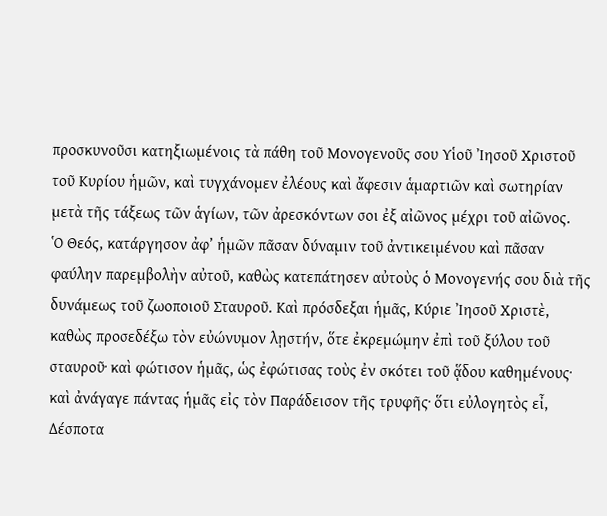προσκυνοῦσι κατηξιωμένοις τὰ πάθη τοῦ Μονογενοῦς σου Υἱοῦ Ἰησοῦ Χριστοῦ τοῦ Κυρίου ἡμῶν, καὶ τυγχάνομεν ἐλέους καὶ ἄφεσιν ἁμαρτιῶν καὶ σωτηρίαν μετὰ τῆς τάξεως τῶν ἁγίων, τῶν ἀρεσκόντων σοι ἐξ αἰῶνος μέχρι τοῦ αἰῶνος.
Ὁ Θεός, κατάργησον ἀφ’ ἡμῶν πᾶσαν δύναμιν τοῦ ἀντικειμένου καὶ πᾶσαν φαύλην παρεμβολὴν αὐτοῦ, καθὼς κατεπάτησεν αὐτοὺς ὁ Μονογενής σου διὰ τῆς δυνάμεως τοῦ ζωοποιοῦ Σταυροῦ. Καὶ πρόσδεξαι ἡμᾶς, Κύριε Ἰησοῦ Χριστὲ, καθὼς προσεδέξω τὸν εὐώνυμον λῃστήν, ὅτε ἐκρεμώμην ἐπὶ τοῦ ξύλου τοῦ σταυροῦ· καὶ φώτισον ἡμᾶς, ὡς ἐφώτισας τοὺς ἐν σκότει τοῦ ᾅδου καθημένους· καὶ ἀνάγαγε πάντας ἡμᾶς εἰς τὸν Παράδεισον τῆς τρυφῆς· ὅτι εὐλογητὸς εἶ, Δέσποτα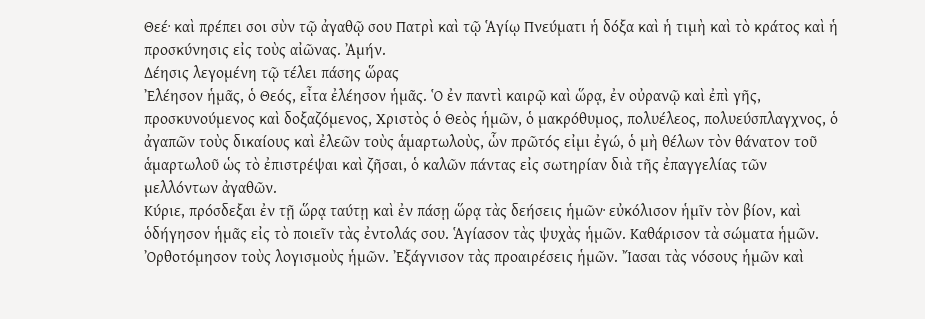Θεέ· καὶ πρέπει σοι σὺν τῷ ἀγαθῷ σου Πατρὶ καὶ τῷ Ἁγίῳ Πνεύματι ἡ δόξα καὶ ἡ τιμὴ καὶ τὸ κράτος καὶ ἡ προσκύνησις εἰς τοὺς αἰῶνας. Ἀμήν.
Δέησις λεγομένη τῷ τέλει πάσης ὥρας
Ἐλέησον ἡμᾶς, ὁ Θεός, εἶτα ἐλέησον ἡμᾶς. Ὁ ἐν παντὶ καιρῷ καὶ ὥρᾳ, ἐν οὐρανῷ καὶ ἐπὶ γῆς, προσκυνούμενος καὶ δοξαζόμενος, Χριστὸς ὁ Θεὸς ἡμῶν, ὁ μακρόθυμος, πολυέλεος, πολυεύσπλαγχνος, ὁ ἀγαπῶν τοὺς δικαίους καὶ ἐλεῶν τοὺς ἁμαρτωλοὺς, ὧν πρῶτός εἰμι ἐγώ, ὁ μὴ θέλων τὸν θάνατον τοῦ ἁμαρτωλοῦ ὡς τὸ ἐπιστρέψαι καὶ ζῆσαι, ὁ καλῶν πάντας εἰς σωτηρίαν διὰ τῆς ἐπαγγελίας τῶν μελλόντων ἀγαθῶν.
Κύριε, πρόσδεξαι ἐν τῇ ὥρᾳ ταύτῃ καὶ ἐν πάσῃ ὥρᾳ τὰς δεήσεις ἡμῶν· εὐκόλισον ἡμῖν τὸν βίον, καὶ ὁδήγησον ἡμᾶς εἰς τὸ ποιεῖν τὰς ἐντολάς σου. Ἁγίασον τὰς ψυχὰς ἡμῶν. Καθάρισον τὰ σώματα ἡμῶν. Ὀρθοτόμησον τοὺς λογισμοὺς ἡμῶν. Ἐξάγνισον τὰς προαιρέσεις ἡμῶν. Ἴασαι τὰς νόσους ἡμῶν καὶ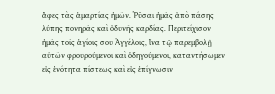ἄφες τὰς ἁμαρτίας ἡμῶν. Ῥῦσαι ἡμᾶς ἀπὸ πάσης λύπης πονηρᾶς καὶ ὀδυνῆς καρδίας. Περιτείχισον ἡμᾶς τοῖς ἁγίοις σου Ἀγγέλοις, ἵνα τῷ παρεμβολῇ αὐτῶν φρουρούμενοι καὶ ὁδηγούμενοι, καταντήσωμεν εἰς ἑνότητα πίστεως καὶ εἰς ἐπίγνωσιν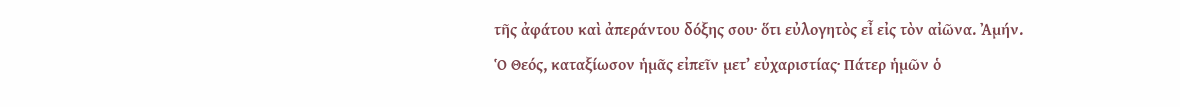τῆς ἀφάτου καὶ ἀπεράντου δόξης σου· ὅτι εὐλογητὸς εἶ εἰς τὸν αἰῶνα. Ἀμήν.
Ὁ Θεός, καταξίωσον ἡμᾶς εἰπεῖν μετ’ εὐχαριστίας· Πάτερ ἡμῶν ὁ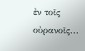ἐν τοῖς οὐρανοῖς...